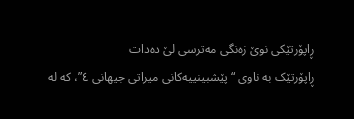ڕاپۆرتێکی نوێ زەنگی مەترسی لێ دەدات
ڕاپۆرتێک بە ناوی “پێشبینییەکانی میراتی جیهانی ٤”، کە لە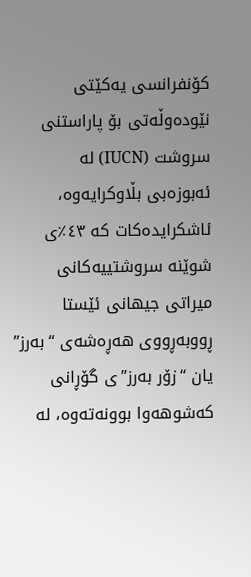کۆنفرانسی یەکێتی نێودەوڵەتی بۆ پاراستنی سروشت (IUCN) لە ئەبوزەبی بڵاوکرایەوە، ئاشکرایدەکات کە ٤٣٪ی شوێنە سروشتییەکانی میراتی جیهانی ئێستا ڕووبەڕووی هەڕەشەی “بەرز” یان “زۆر بەرز”ی گۆڕانی کەشوهەوا بوونەتەوە، لە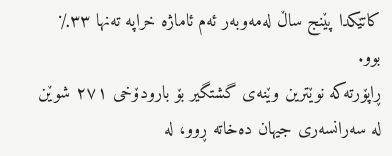کاتێکدا پێنج ساڵ لەمەوبەر ئەم ئاماژە خراپە تەنها ٣٣٪ بوو.
ڕاپۆرتەکە نوێترین وێنەی گشتگیر بۆ بارودۆخی ٢٧١ شوێن لە سەرانسەری جیهان دەخاتە ڕوو، لە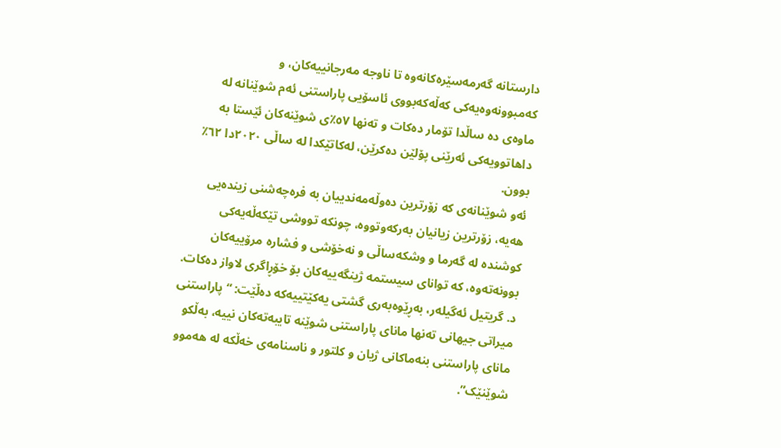دارستانە گەرمەسێرەکانەوە تا ناوجە مەرجانییەکان، و کەمبوونەوەیەکی کەڵەکەبووی ئاسۆیی پاراستنی ئەم شوێنانە لە ماوەی دە ساڵدا تۆمار دەکات و تەنها ٥٧٪ی شوێنەکان ئێستا بە داهاتوویەکی ئەرێنی پۆلێن دەکرێن، لەکاتێکدا لە ساڵی ٢٠٢٠دا ٦٢٪ بوون.
ئەو شوێنانەی کە زۆرترین دەوڵەمەندییان بە فرەچەشنی زیندەیی هەیە، زۆرترین زیانیان بەرکەوتووە، چونکە تووشی تێکەڵەیەکی کوشندە لە گەرما و وشکەساڵی و نەخۆشی و فشارە مرۆییەکان بوونەتەوە، کە توانای سیستمە ژینگەییەکان بۆ خۆڕاگری لاواز دەکات.
د. گریتیل ئەگیلەر، بەڕێوەبەری گشتی یەکێتییەکە دەڵێت: “پاراستنی میراتی جیهانی تەنها مانای پاراستنی شوێنە تایبەتەکان نییە، بەڵکو مانای پاراستنی بنەماکانی ژیان و کلتور و ناسنامەی خەڵکە لە هەموو شوێنێک”.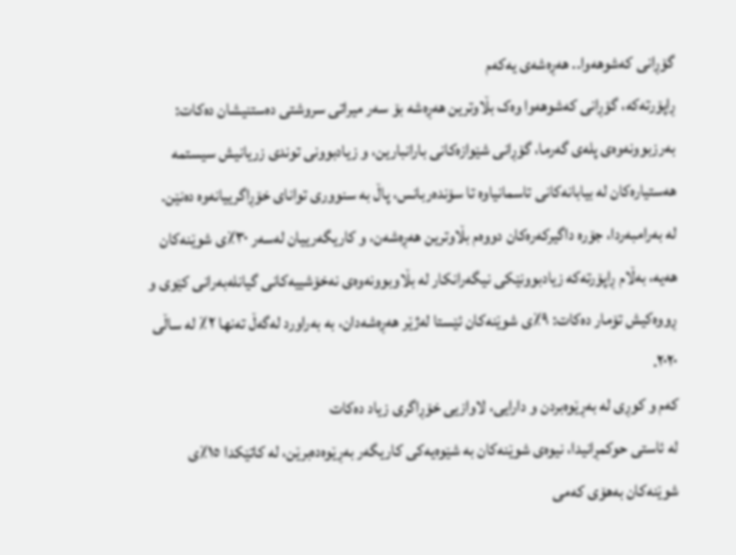گۆڕانی کەشوهەوا.. هەڕەشەی یەکەم
ڕاپۆرتەکە، گۆڕانی کەشوهەوا وەک بڵاوترین هەڕەشە بۆ سەر میراتی سروشتی دەستنیشان دەکات: بەرزبوونەوەی پلەی گەرما، گۆڕانی شێوازەکانی بارانبارین، و زیادبوونی توندی زریانیش سیستمە هەستیارەکان لە بیابانەکانی تاسمانیاوە تا سۆندەربانس، پاڵ بە سنووری توانای خۆڕاگرییانەوە دەنێن.
لە بەرامبەردا، جۆرە داگیرکەرەکان دووەم بڵاوترین هەڕەشەن، و کاریگەرییان لەسەر ٣٠٪ی شوێنەکان هەیە، بەڵام ڕاپۆرتەکە زیادبوونێکی نیگەرانکار لە بڵاوبوونەوەی نەخۆشییەکانی گیانلەبەرانی کێوی و ڕووەکیش تۆمار دەکات: ٩٪ی شوێنەکان ئێستا لەژێر هەڕەشەدان، بە بەراورد لەگەڵ تەنها ٢٪ لە ساڵی ٢٠٢٠.
کەم و کوڕی لە بەڕێوەبردن و دارایی، لاوازیی خۆڕاگری زیاد دەکات
لە ئاستی حوکمڕانیدا، نیوەی شوێنەکان بە شێوەیەکی کاریگەر بەڕێوەدەبرێن، لە کاتێکدا ١٥٪ی شوێنەکان بەهۆی کەمی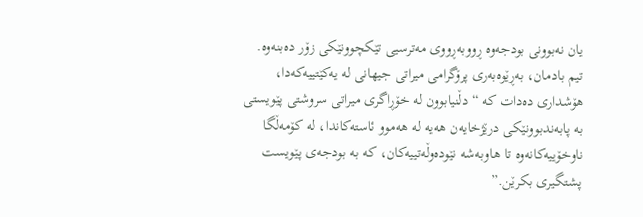یان نەبوونی بودجەوە ڕووبەڕووی مەترسیی تێکچوونێکی زۆر دەبنەوە.
تیم بادمان، بەڕێوەبەری پرۆگرامی میراتی جیهانی لە یەکێتییەکەدا، هۆشداری دەدات کە “دڵنیابوون لە خۆڕاگری میراتی سروشتی پێویستی بە پابەندبوونێکی درێژخایەن هەیە لە هەموو ئاستەکاندا، لە کۆمەڵگا ناوخۆییەکانەوە تا هاوبەشە نێودەوڵەتییەکان، کە بە بودجەی پێویست پشتگیری بکرێن.”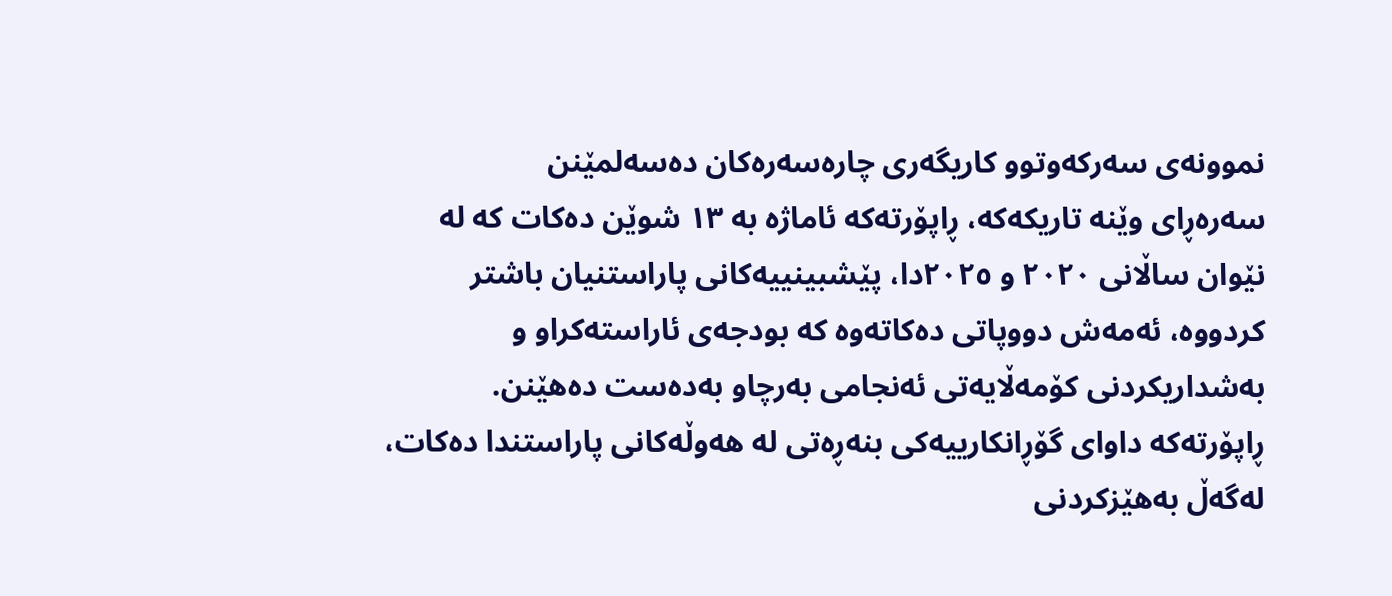نموونەی سەرکەوتوو کاریگەری چارەسەرەکان دەسەلمێنن
سەرەڕای وێنە تاریکەکە، ڕاپۆرتەکە ئاماژە بە ١٣ شوێن دەکات کە لە نێوان ساڵانی ٢٠٢٠ و ٢٠٢٥دا، پێشبینییەکانی پاراستنیان باشتر کردووە، ئەمەش دووپاتی دەکاتەوە کە بودجەی ئاراستەکراو و بەشداریکردنی کۆمەڵایەتی ئەنجامی بەرچاو بەدەست دەهێنن.
ڕاپۆرتەکە داوای گۆڕانکارییەکی بنەڕەتی لە هەوڵەکانی پاراستندا دەکات، لەگەڵ بەهێزکردنی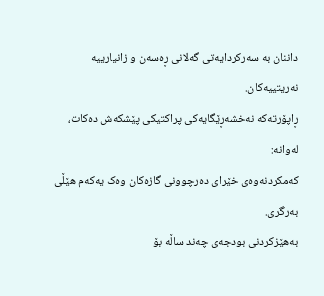داننان بە سەرکردایەتی گەلانی ڕەسەن و زانیارییە نەریتییەکان.
ڕاپۆرتەکە نەخشەڕێگایەکی پراکتیکی پێشکەش دەکات، لەوانە:
کەمکردنەوەی خێرای دەرچوونی گازەکان وەک یەکەم هێڵی بەرگری.
بەهێزکردنی بودجەی چەند ساڵە بۆ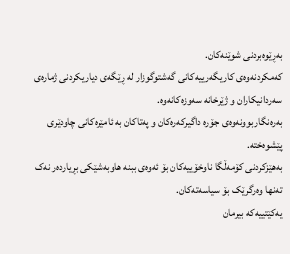بەڕێوەبردنی شوێنەکان.
کەمکردنەوەی کاریگەرییەکانی گەشتوگوزار لە ڕێگەی دیاریکردنی ژمارەی سەردانیکاران و ژێرخانە سەوزەکانەوە.
بەرەنگاربوونەوەی جۆرە داگیرکەرەکان و پەتاکان بە ئامێرەکانی چاودێری پێشوەختە.
بەهێزکردنی کۆمەڵگا ناوخۆییەکان بۆ ئەوەی ببنە هاوبەشێکی بڕیاردەر نەک تەنها وەرگرێک بۆ سیاسەتەکان.
یەکێتییەکە بیرمان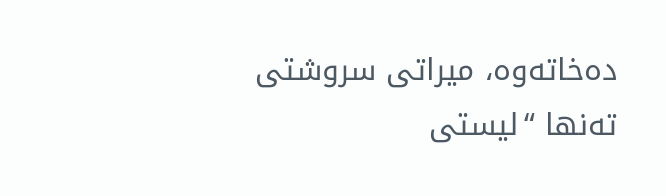دەخاتەوە، میراتی سروشتی تەنها “لیستی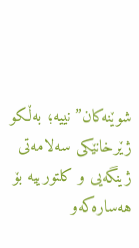شوێنەکان” نییە؛ بەڵکو ژێرخانێکی سەلامەتی ژینگەیی و کلتورییە بۆ هەسارەکەو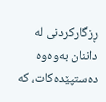ڕزگارکردنی لە داننان بەوەوە دەستپێدەکات، کە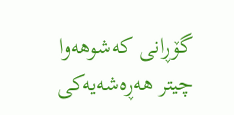گۆڕانی کەشوهەوا چیتر هەڕەشەیەکی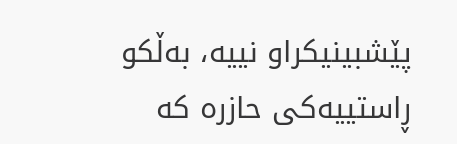پێشبینیکراو نییە، بەڵکو ڕاستییەکی حازرە کە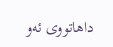داهاتووی ئەو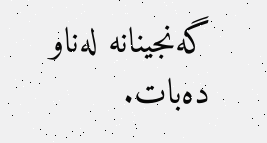گەنجینانە لەناو دەبات.